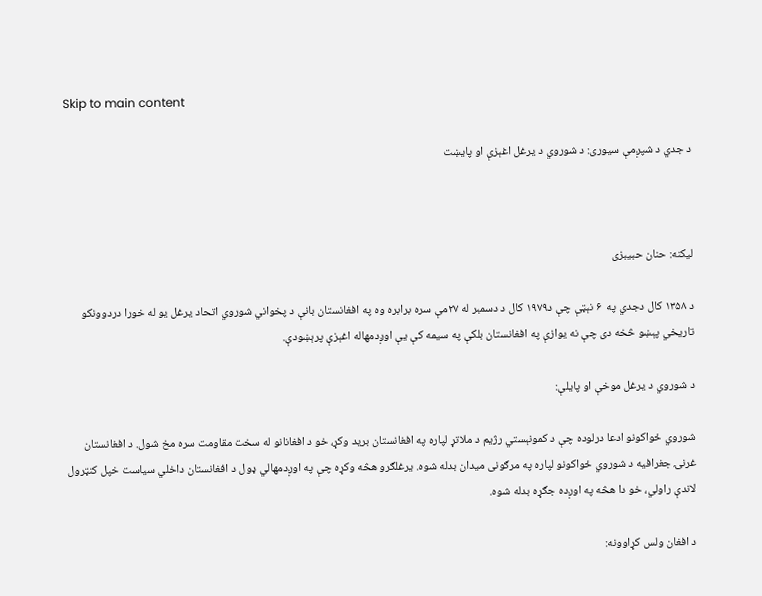Skip to main content

د جدي د شپږمې سیوری: د شوروي د یرغل اغېزې او پایښت



لیکنه: حنان حبیبزی

د ۱۳۵۸ کال دجدي په  ۶ نېټې چې د۱۹۷۹ کال د دسمبر له ۲۷مې سره برابره وه په افغانستان بانې د پخواني شوروي اتحاد یرغل یو له خورا دردوونکو تاریخي پېښو څخه دی چې نه یوازې په افغانستان بلکې په سیمه کې یې اوږدمهاله اغېزې پرېښودې.

د شوروي د یرغل موخې او پایلې:

شوروي ځواکونو ادعا درلوده چې د کمونېستي رژیم د ملاتړ لپاره په افغانستان برید وکړ، خو د افغانانو له سخت مقاومت سره مخ شول. د افغانستان غرنۍ جغرافیه د شوروي ځواکونو لپاره په مرګونی میدان بدله شوه. یرغلګرو هڅه وکړه چې په اوږدمهالي ډول د افغانستان داخلي سیاست خپل کنټرول لاندې راولي، خو دا هڅه په اوږده جګړه بدله شوه.

د افغان ولس کړاوونه: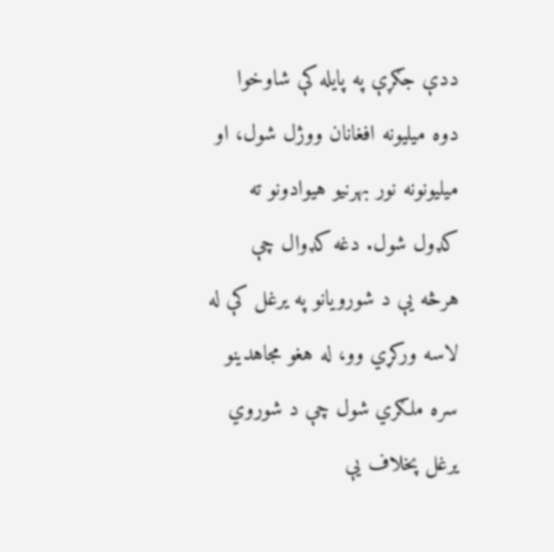ددې جګړې په پایله کې شاوخوا دوه میلیونه افغانان ووژل شول، او میلیونونه نور بهرنیو هیوادونو ته کډول شول. دغه کډوال چې هرڅه یې د شورویانو په یرغل کې له لاسه ورکړي وو، له هغو مجاهدینو سره ملګري شول چې د شوروي یرغل پخلاف يې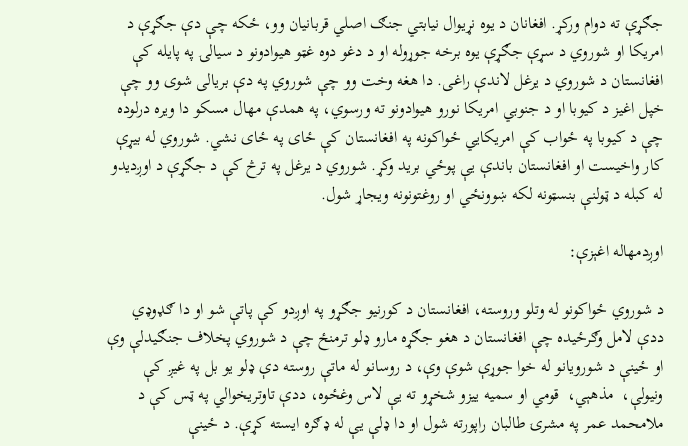جګړې ته دوام ورکړ. افغانان د یوه نړیوال نیابتي جنګ اصلي قربانیان وو، ځکه چې دې جګړې د امریکا او شوروي د سړې جګړې یوه برخه جوړوله او د دغو دوه غټو هیوادونو د سیالۍ په پایله کې افغانستان د شوروي د یرغل لاندې راغی. دا هغه وخت وو چې شوروي په دې بریالی شوی وو چې  خپل اغیز د کیوبا او د جنوبي امریکا نورو هیوادونو ته ورسوي، په همدې مهال مسکو دا ویره درلوده چې د کیوبا په ځواب کې امریکايي ځواکونه په افغانستان کې ځای په ځای نشي. شوروي له بیړې کار واخیست او افغانستان باندې یې پوځي برید وکړ. شوروي د یرغل په ترڅ کې د جګړې د اوږدیدو له کبله د ټولنې بنسټونه لکه ښوونځي او روغتونونه ویجاړ شول.

اوږدمهاله اغېزې:

د شوروي ځواکونو له وتلو وروسته، افغانستان د کورنیو جګړو په اوږدو کې پاتې شو او دا ګډوډي ددې لامل وګرځيده چې افغانستان د هغو جګړه مارو ډلو ترمنځ چې د شوروي پخلاف جنګیدلې وې او ځينې د شورویانو له خوا جوړې شوې وې، د روسانو له ماتې روسته دې ډلو یو بل په غیږ کې ونیولې،  مذهېي،  قومي او سمیه ییزو شخړو ته يې لاس وغځوه، ددې تاوتریخوالي په ټس کې د ملامحمد عمر په مشرۍ طالبان راپورته شول او دا ډلې يې له ډګره ایسته کړې. د ځینې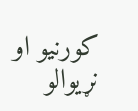کورنیو او نړیوالو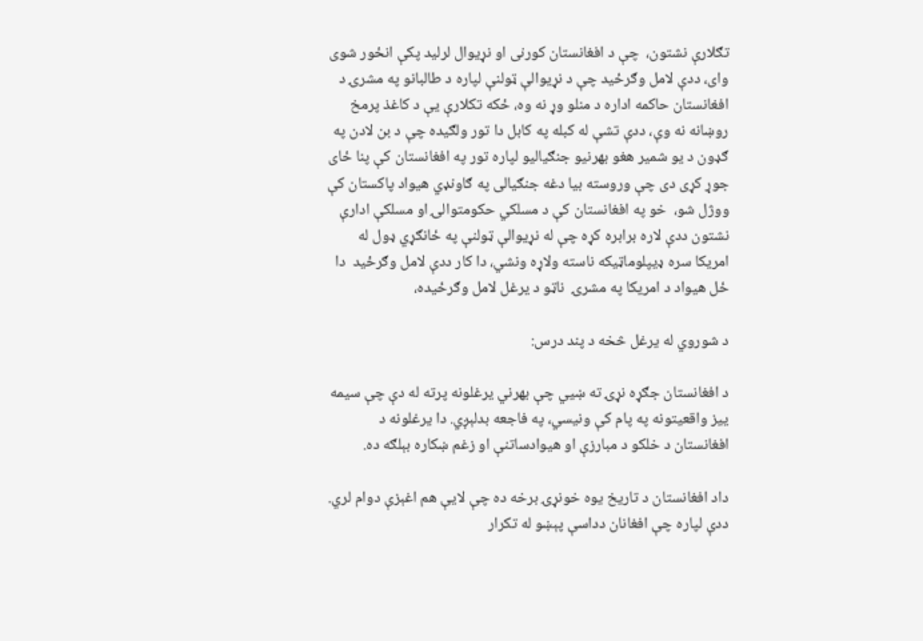تګلارې نشتون،  چې د افغانستان کورنی او نړیوال لرلید پکې انځور شوی وای، ددې لامل وګرځيد چې د نړیوالې ټولنې لپاره د طالبانو په مشرۍ د افغانستان حاکمه اداره د منلو وړ نه وه، ځکه تکلارې يې د کاغذ پرمخ روښانه نه وې، ددې تشې له کبله په کابل دا تور ولګیده چې د بن لادن په ګډون د یو شمیر هغو بهرنيو جنګیاليو لپاره تور په افغانستان کې پنا ځای جوړ کړی دی چې وروسته بیا دغه جنګیالی په ګاونډي هیواد پاکستان کې ووژل شو،  خو په افغانستان کې د مسلکي حکومتوالۍ او مسلکې ادارې نشتون ددې لاره برابره کړه چې له نړیوالې ټولنې په ځانګړي ډول له امریکا سره ډیپلوماټيکه ناسته ولاړه ونشي، دا کار ددې لامل وګرځيد  دا ځل هیواد د امریکا په مشرۍ  ناټو د یرغل لامل وګرځيده،

د شوروي له یرغل څخه د پند درس:

د افغانستان جګړه نړۍ ته ښيي چې بهرني یرغلونه پرته له دې چې سیمه ییز واقعیتونه په پام کې ونیسي، په فاجعه بدلېږي. دا یرغلونه د افغانستان د خلکو د مبارزې او هیوادساتنې او زغم ښکاره بېلګه ده.

داد افغانستان د تاریخ یوه خونړۍ برخه ده چې لايې هم اغېزې دوام لري. ددې لپاره چې افغانان دداسې پېښو له تکرار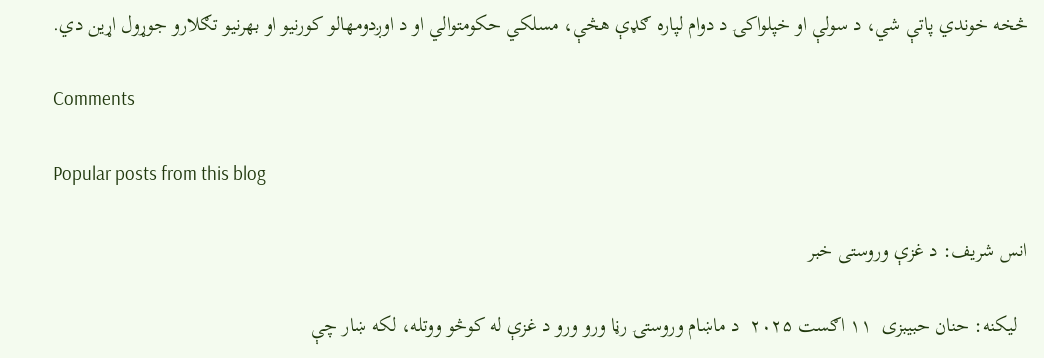څخه خوندي پاتې شي، د سولې او خپلواکۍ د دوام لپاره ګډې هڅې، مسلکي حکومتوالي او د اوږدومهالو کورنیو او بهرنیو تګلارو جوړول اړین دي.

Comments

Popular posts from this blog

انس شریف: د غزې وروستی خبر

  لیکنه: حنان حبیبزی  ۱۱ اګست ۲۰۲۵  د ماښام وروستۍ رڼا ورو ورو د غزې له کوڅو ووتله، لکه ښار چې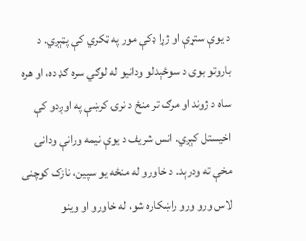د یوې ستړې او ژړا ډکې مور په ټکري کې پټېږي. د باروتو بوی د سوځېدلو ودانیو له لوګي سره ګډ ده، او هره ساه د ژوند او مرګ تر منځ د نرۍ کرښې په اوږدو کې اخیستل کېږي. انس شریف د یوې نیمه ورانې ودانۍ مخې ته ودرېد. د خاورو له منځه یو سپین، نازک کوچنی لاس ورو ورو راښکاره شو، له خاورو او وینو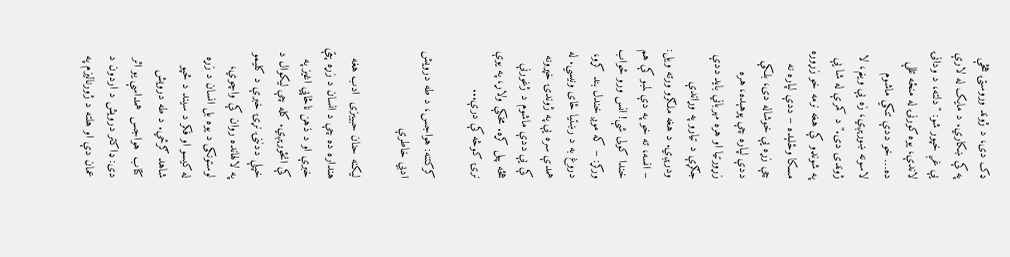ډک دی، د ژوند وروستۍ هڅې په کې ښکاري. د مایک له لارې یې غږ خپور شو: "دلته، د ودانۍ لاندې، یوه کورنۍ له منځه تللې ده… خو ددې تنکي ماشوم لاسونه ښورېږي، زه یې وینم، لا ژوندی دی." د کمرې له شا یې په شونډو کې هغه نرمه خو زړوره مسکا وځلېده – ددې لپاره نه چې زړه یې خوشاله دی، بلکې  ددې لپاره چې پوهېده، هره زړورتیا او هره مهرباني باید ددې جګړې د تیارو په وړاندې ودرېږي. د هغه ملګرو ورته ویل: – انسه، ته خو په دې لمبو کې هم خندا کولی شې! انس ورو ځواب ورکړ: – که موږ خندل بند کړو، دروغ به د رښتیا ځای ونیسي. له همدې سره یې په ژوندۍ خپرونه کې یې ددې ماشوم د ژغورنې هڅه پیل کړه. مخکې ولاړ، په یوې نرۍ کوڅه کې درې...

کرکتنه: هواجس، د طه درویش ادبي خاطرې

لیکنه حنان حبیبزی  ادب هغه هنداره ده چې د انسان د زړه پټې خبرې او د ذهن ناڅاپي اغیز په کې انځورېږي. کله چې لیکوال د خپلې ددننۍ نړۍ خبرې د کلیمو په لالهانده روان کې واچوي، لوستونکی د یوه بل انسان د زړه له کیسو او فکر د سیند د څپو شاهد ګرځي. د طه درویش کتاب  هواجس  همداسې یو اثر دی: ډاکتر درویش د اردون د عمان دې او هلته د ژورنالیزم په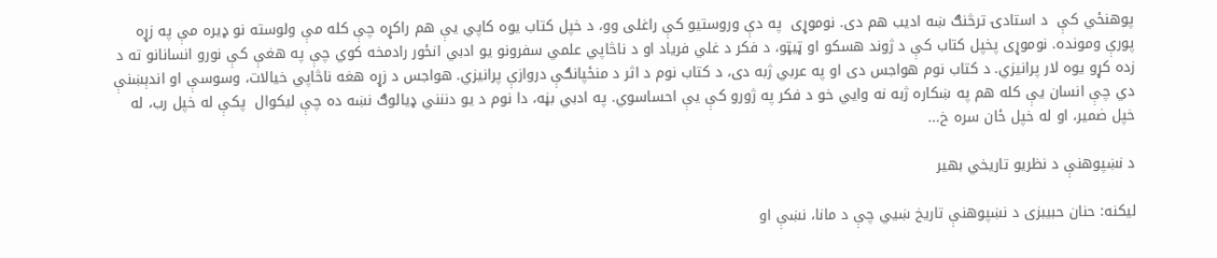پوهنځي کې  د استادۍ ترڅنګ ښه ادیب هم دی. نوموړی  په دې وروستیو کې راغلی وو، د خپل کتاب یوه کاپي يې هم راکړه چې کله مې ولوسته نو ډيره مې په زړه پورې ومونده. نوموړی پخپل کتاب کې د ژوند هسکو او ټیټو، د فکر د غلي فریاد او د ناڅاپي علمي سفرونو یو ادبي انځور رادمخه کوي چې په هغې کې نورو انسانانو ته د زده کړو یوه لار پرانیزي. د کتاب نوم هواجس دی او په عربي ژبه دی، د کتاب نوم د اثر د منځپانګې دروازې پرانیزي. هواجس د زړه هغه ناڅاپي خيالات، وسوسې او اندېښنې دي چې انسان یې کله هم په ښکاره ژبه نه وایي خو د فکر په ژورو کې یې احساسوي. په ادبي بڼه، دا نوم د یو دننني ډیالوګ نښه ده چې لیکوال  پکې له خپل رب، له خپل ضمیر، او له خپل ځان سره خ...

د نښپوهنې د نظريو تاريخي بهير

لیکنه: حنان حبیبزی د نښپوهنې تاريخ ښيي چې د مانا، نښې او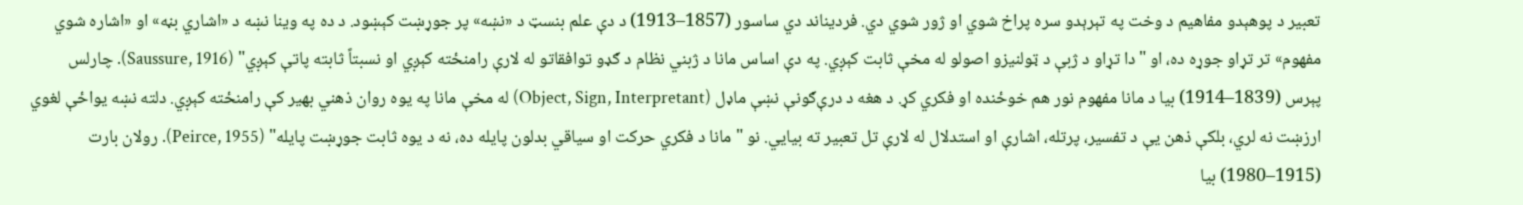تعبیر د پوهېدو مفاهيم د وخت په تېرېدو سره پراخ شوي او ژور شوي دي. فرديناند دي ساسور (1857–1913) د دې علم بنسټ د «نښه» پر جوړښت کېښود. د ده په وینا نښه د «اشاري بڼه» او «اشاره شوي مفهوم» تر تړاو جوړه ده، او "دا تړاو د ژبې د ټولنیزو اصولو له مخې ثابت کېږي. په دې اساس مانا د ژبني نظام د ګډو توافقاتو له لارې رامنځته کېږي او نسبتاً ثابته پاتې کېږي" (Saussure, 1916). چارلس پېرس (1839–1914) بيا د مانا مفهوم نور هم خوځنده او فکري کړ. د هغه د درې‌ګونې نښې ماډل (Object, Sign, Interpretant) له مخې مانا په یوه روان ذهني بهیر کې رامنځته کېږي. دلته نښه یواځې لغوي ارزښت نه لري، بلکې ذهن یې د تفسیر، پرتله، اشارې او استدلال له لارې تل تعبیر ته بیايي. نو "مانا د فکري حرکت او سیاقي بدلون پایله ده، نه د یوه ثابت جوړښت پایله" (Peirce, 1955). رولان بارت (1915–1980) بیا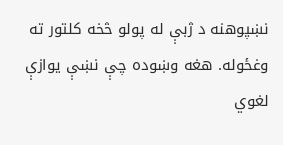نښپوهنه د ژبې له پولو څخه کلتور ته وغځوله. هغه وښوده چې نښې یوازې لغوي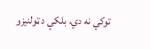توکي نه دي، بلکې د ټولنیزو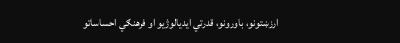ارزښتونو، باورونو، قدرتي ایدیالوژیو او فرهنګي احساساتو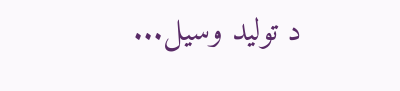د تولید وسیل...